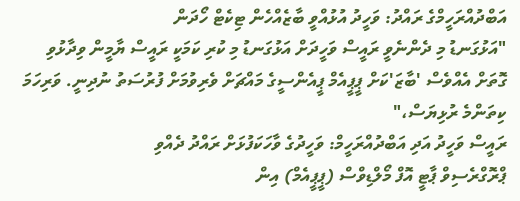އަބްދުއްރަހީމްގެ ރައްދު: ވަހީދު އުޅުއްވީ ބާޒެއްހެން ޓިކެޓް ހޯދަން
"އަޅުގަނޑު މި ދެންނެވީ ރައީސް ވަހީދަށް އަޅުގަނޑު މި ކުރި ކަމަކީ ރައީސް ޔާމީން ވިދާޅުވި ގޮތަށް އެއްވެސް 'ބާޒަ'ކަށް ޕީޕީއެމް ޕީއެންސީގެ މައްޗަށް ވެރިވުމަށް ފުރުސަތު ނުދިނީ. ވަރިހަމަ ކިތަންމެ ރުޅިޔަސް،"
ރައީސް ވަހީދު އަދި އަބްދުއްރަހީމް: ވަހީދުގެ ވާހަކަފުޅަށް ރައްދު ދެއްވި
ޕްރޮގްރެސިވް ޕާޓީ އޮފް މޯލްޑިވްސް (ޕީޕީއެމް) އިން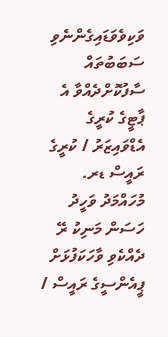ވަކިވެވަޑައިގެންނެވި ސަބަބުތައް ސާފުކޮށްދެއްވާ އެ ޕާޓީގެ ކުރީގެ އެޑްވައިޒަރު / ކުރީގެ ރައީސް ޑރ. މުހައްމަދު ވަހީދު ހަސަން މަނިކު ރޭ ދެއްކެވި ވާހަކަފުޅަށް ޕީއެންސީގެ ރައީސް /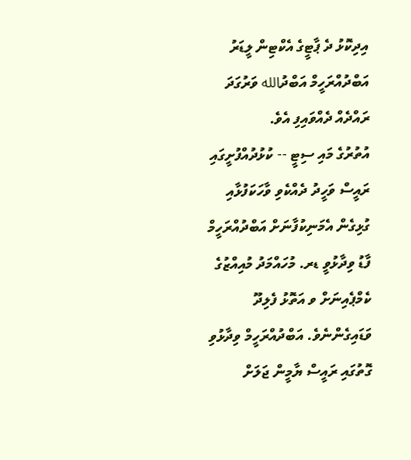އިދިކޮޅު ދެ ޕާޓީގެ އެކްޓިން ލީޑަރު އަބްދުއްރަހީމް އަބްދުالله ވަރުގަދަ ރައްދެއް ދެއްވައިފި އެވެ.
އުތުރުގެ މައި ސިޓީ -- ކުޅުދުއްފުށީގައި ރައީސް ވަހީދު ދެއްކެވި ވާހަކަފުޅާއި ގުޅިގެން އެމަނިކުފާނަށް އަބްދުއްރަހީމް ފާޑު ވިދާޅުވީ ޑރ. މުހައްމަދު މުއިއްޒުގެ ކެމްޕެއިނަށް ވ އަތޮޅު ފެލިދޫ ވަޑައިގެންނެވެ. އަބްދުއްރަހީމް ވިދާޅުވި ގޮތުގައި ރައީސް ޔާމީން ޖަލަށް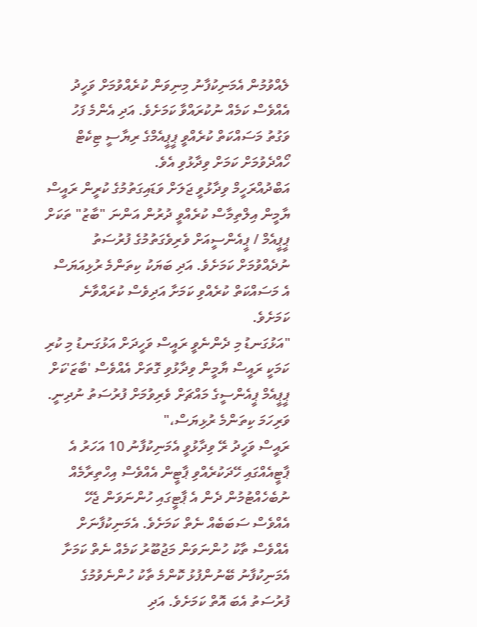ލެއްވުމުން އެމަނިކުފާނު މިނިވަން ކުރެއްވުމަށް ވަހީދު އެއްވެސް ކަމެއް ނުކުރައްވާ ކަމަށެވެ. އަދި އެންމެ ފަހު ވަގުތު މަސައްކަތް ކުރެއްވީ ޕީޕީއެމްގެ ރިޔާސީ ޓިކެޓް ހޯއްދެވުމަށް ކަމަށް ވިދާޅުވި އެވެ.
އަބްދުއްރަހީމް ވިދާޅުވީ ޖަލަށް ވަޑައިގަތުމުގެ ކުރީން ރައީސް ޔާމީން އިލްތިމާސް ކުރެއްވީ ދުރުން އަންނަ "ބާޒު" ތަކަށް ޕީޕީއެމް / ޕީއެންސީއަށް ވެރިވެގަތުމުގެ ފުރުސަތު ނުދެއްވުމަށް ކަމަށެވެ. އަދި ބަޔަކު ކިތަންމެ ރުޅިއަޔަސް އެ މަސައްކަތް ކުރެއްވި ކަމަށާ އަދިވެސް ކުރައްވާނެ ކަމަށެވެ.
"އަޅުގަނޑު މި ދެންނެވީ ރައީސް ވަހީދަށް އަޅުގަނޑު މި ކުރި ކަމަކީ ރައީސް ޔާމީން ވިދާޅުވި ގޮތަށް އެއްވެސް 'ބާޒަ'ކަށް ޕީޕީއެމް ޕީއެންސީގެ މައްޗަށް ވެރިވުމަށް ފުރުސަތު ނުދިނީ. ވަރިހަމަ ކިތަންމެ ރުޅިޔަސް،"
ރައީސް ވަހީދު ރޭ ވިދާޅުވީ އެމަނިކުފާނު 10 އަހަރު އެ ޕާޓީއެއްގައި ހޭދަކުރެއްވި ޕާޓީން އެއްވެސް އިހްތިރާމެއް ނުބެހެއްޓުމުން ދެން އެ ޕާޓީގައި ހުންނަވަން ޖެހޭ އެއްވެސް ސަބަބެއް ނެތް ކަމަށެވެ. އެމަނިކުފާނަށް އެއްވެސް ތާކު ހުންނަވަން މަޖުބޫރު ކަމެއް ނެތް ކަމަށާ އެމަނިކުފާނު ބޭނުންފުޅު ކޮންމެ ތާކު ހުންނެވުމުގެ ފުރުސަތު އެބަ އޮތް ކަމަށެވެ. އަދި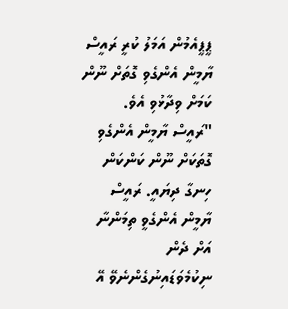ޕީޕީއެމުން އަމަލު ކުރީ ރައީސް ޔާމީން އެންގެވި ގޮތަށް ނޫން ކަމަށް ވިދާޅުވި އެވެ.
"ރައީސް ޔާމީން އެންގެވި ގޮތަކަށް ނޫން ކަންކަން ހިނގާ ދިޔައީ. ރައީސް ޔާމީން އެންގެވީ ތިމަންނާ އަށް ދެން ނިކުމެވަޑައިނުގެންނެވޭ އޭ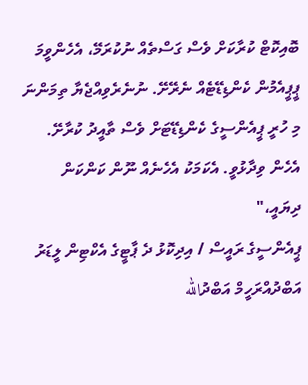ބޮއިކޮޓް ކުރާކަށް ވެސް ގަސްތެއް ނުކުރަމޭ، އެހެންވީމަ ޕީޕީއެމުން ކެންޑިޑޭޓެއް ނެރޭށޭ. ނުނެރެވިއްޖެޔާ ތިމަންނަ މި ހުރީ ޕީއެންސީގެ ކެންޑިޑޭޓަށް ވެސް ތާއީދު ކުރާށޭ. އެހެން ވިދާޅުވީ. އެކަމަކު އެހެނެއް ނޫން ކަންކަން ދިޔައީ،"
ޕީއެންސީގެ ރައީސް / އިދިކޮޅު ދެ ޕާޓީގެ އެކްޓިން ލީޑަރު އަބްދުއްރަހީމް އަބްދުالله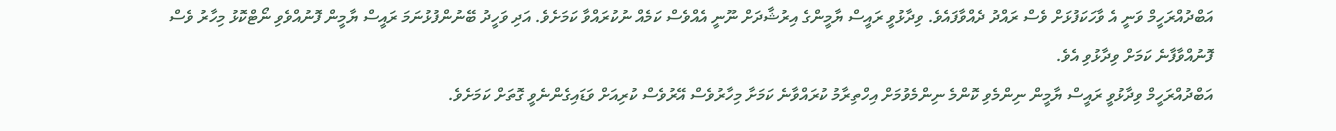އަބްދުއްރަހީމް ވަނީ އެ ވާހަކަފުޅަށް ވެސް ރައްދު ދެއްވާފައެވެ. ވިދާޅުވީ ރައީސް ޔާމީންގެ އިރުޝާދަށް ނޫނީ އެއްވެސް ކަމެއް ނުކުރައްވާ ކަމަށެވެ. އަދި ވަހީދު ބޭނުންފުޅުނަމަ ރައީސް ޔާމީން ފޮނުއްވެވި ނޯޓްކޮޅު މިހާރު ވެސް ފޮނުއްވާފާނެ ކަމަށް ވިދާޅުވި އެވެ.
އަބްދުއްރަހީމް ވިދާޅުވީ ރައީސް ޔާމީން ނިންމެވި ކޮންމެ ނިންމެވުމަށް އިހްތިރާމު ކުރައްވާނެ ކަމަށާ މިހާރުވެސް އޭރުވެސް ކުރިއަށް ވަޑައިގެންނެވީ ގޮތަށް ކަމަށެވެ.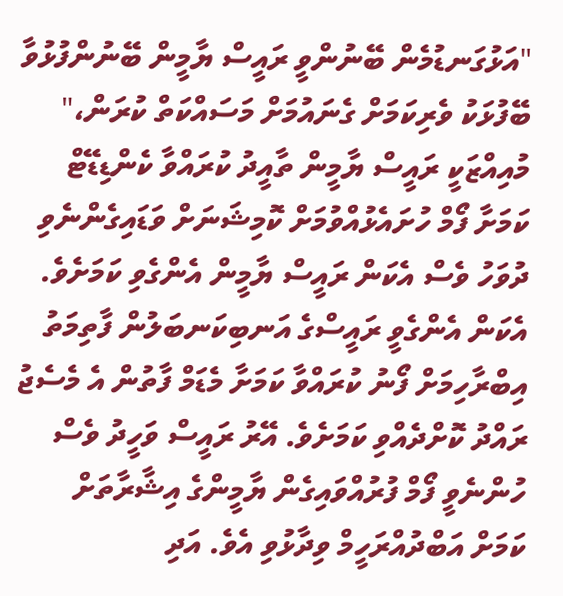"އަޅުގަނޑުމެން ބޭނުންވީ ރައީސް ޔާމީން ބޭނުންފުޅުވާ ބޭފުޅަކު ވެރިކަމަށް ގެނައުމަށް މަސައްކަތް ކުރަން،"
މުއިއްޒަކީ ރައީސް ޔާމީން ތާއީދު ކުރައްވާ ކެންޑިޑޭޓް ކަމަށާ ފޯމް ހުށައެޅުއްވުމަށް ކޮމިޝަނަށް ވަޑައިގެންނެވި ދުވަހު ވެސް އެކަން ރައީސް ޔާމީން އެންގެވި ކަމަށެވެ. އެކަން އެންގެވީ ރައީސްގެ އަނބިކަނބަލުން ފާތިމަތު އިބްރާހިމަށް ފޯނު ކުރައްވާ ކަމަށާ މެޑަމް ފާތުން އެ މެސެޖު ރައްދު ކޮށްދެއްވި ކަމަށެވެ. އޭރު ރައީސް ވަހީދު ވެސް ހުންނެވީ ފޯމް ފުރުއްވައިގެން ޔާމީންގެ އިޝާރާތަށް ކަމަށް އަބްދުއްރަހީމް ވިދާޅުވި އެވެ. އަދި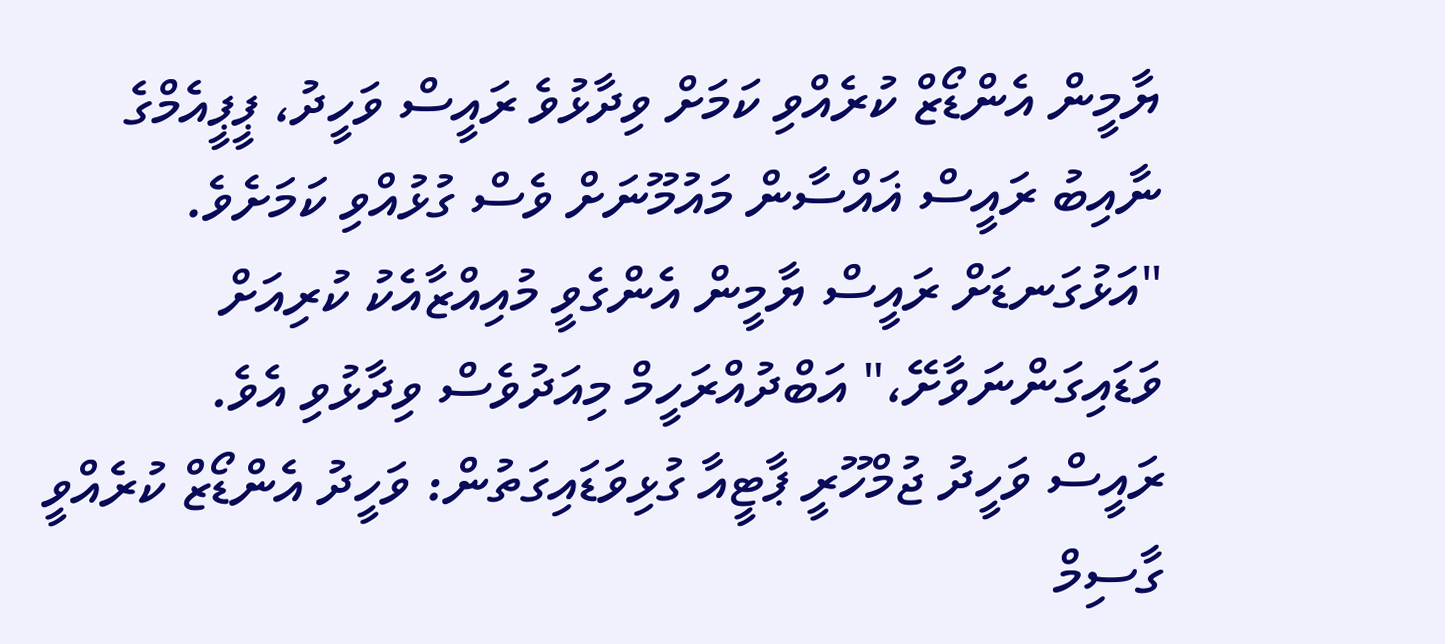ޔާމީން އެންޑޯޒް ކުރެއްވި ކަމަށް ވިދާޅުވެ ރައީސް ވަހީދު، ޕީޕީއެމްގެ ނާއިބު ރައީސް ޣައްސާން މައުމޫނަށް ވެސް ގުޅުއްވި ކަމަށެވެ.
"އަޅުގަނޑަށް ރައީސް ޔާމީން އެންގެވީ މުއިއްޒާއެކު ކުރިއަށް ވަޑައިގަންނަވާށޭ،" އަބްދުއްރަހީމް މިއަދުވެސް ވިދާޅުވި އެވެ.
ރައީސް ވަހީދު ޖުމްހޫރީ ޕާޓީއާ ގުޅިވަޑައިގަތުން: ވަހީދު އެންޑޯޒް ކުރެއްވީ ގާސިމް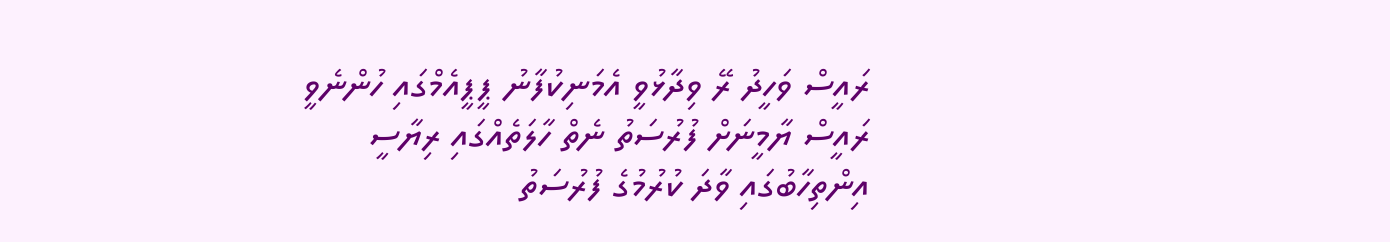ރައީސް ވަހީދު ރޭ ވިދާޅުވީ އެމަނިކުފާނު ޕީޕީއެމްގައި ހުންނެވީ ރައީސް ޔާމީނަށް ފުރުސަތު ނެތް ހާލަތެއްގައި ރިޔާސީ އިންތިހާބުގައި ވާދަ ކުރުމުގެ ފުރުސަތު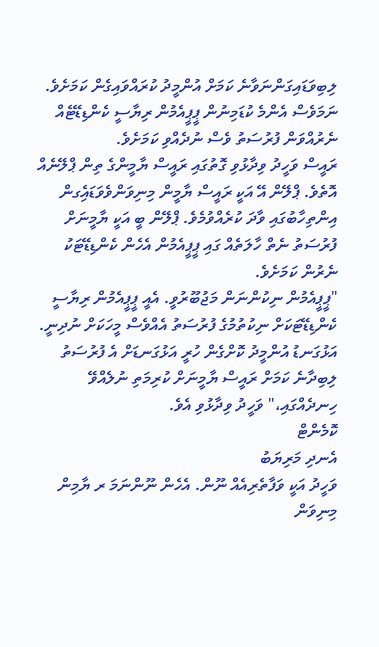ލިބިވަޑައިގަންނަވާނެ ކަމަށް އުންމީދު ކުރައްވައިގެން ކަމަށެވެ. ނަމަވެސް އެންމެ ކުޑަމިނުން ޕީޕީއެމުން ރިޔާސީ ކެންޑިޑޭޓެއް ނެރުއްވަން ފުރުސަތު ވެސް ނުދެއްވި ކަމަށެވެ.
ރައީސް ވަހީދު ވިދާޅުވި ގޮތުގައި ރައީސް ޔާމީންގެ ތިން ޕްލޭނެއް އޮތެވެ. ޕްލޭން އޭ އަކީ ރައީސް ޔާމީން މިނިވަންވެވަޑައިެގން އިންތިހާބުގައި ވާދަ ކުރެއްވުމެވެ. ޕްލޭން ބީ އަކީ ޔާމީނަށް ފުރުސަތު ނެތް ހާލަތެއް ގައި ޕީޕީއެމުން އެހެން ކެންޑިޑޭޓަކު ނެރުން ކަމަށެވެ.
"ޕީޕީއެމުން ނިކުންނަން މަޖުބޫރުވީ. އެއީ ޕީޕީއެމުން ރިޔާސީ ކެންޑިޑޭޓަކަށް ނިކުތުމުގެ ފުރުސަތު އެއްވެސް މީހަކަށް ނުދިނީ. އަޅުގަނޑު އުންމީދު ކޮށްގެން ހުރީ އަޅުގަނޑަށް އެ ފުރުސަތު ލިބިދާނެ ކަމަށް ރައީސް ޔާމީނަށް ކުރިމަތި ނުލެއްވޭ ހިނދެއްގައި،" ވަހީދު ވިދާޅުވި އެވެ.
ކޮމެންޓް
އެނދި މަރިޔަބު
ވަހީދު އަކީ ވަފާތެރިއެއް ނޫން. އެހެން ނޫންނަމަ ރ ޔާމިން މިނިވަން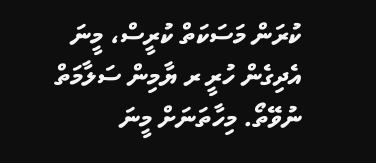ކުރަން މަސަކަތް ކުރީސް، މީނަ އެދިގެން ހުރީ ރ ޔާމިން ސަލާމަތް ނުވޭތޯ. މިހާތަނަށް މީނަ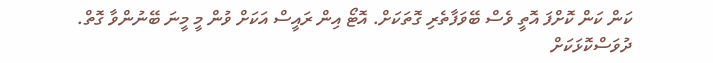ކަން ކަން ކޮށްފަ އޮތީ ވެސް ބޭވަފާތެރި ގޮތަކަށް. އޮޓޯ އިން ރައީސް އަކަށް ވުން މީ މީނަ ބޭނުންވާ ގޮތް. ދުވަސްކޮޅަކަށް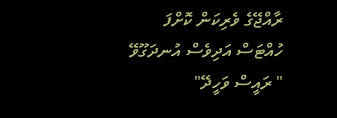ރާއްޖޭގެ ވެރިކަން ކޮށްފަ ހުއްޓަސް އަދިވެސް އުނދަގޫވޭ " ރައީސް ވަހީދޭ"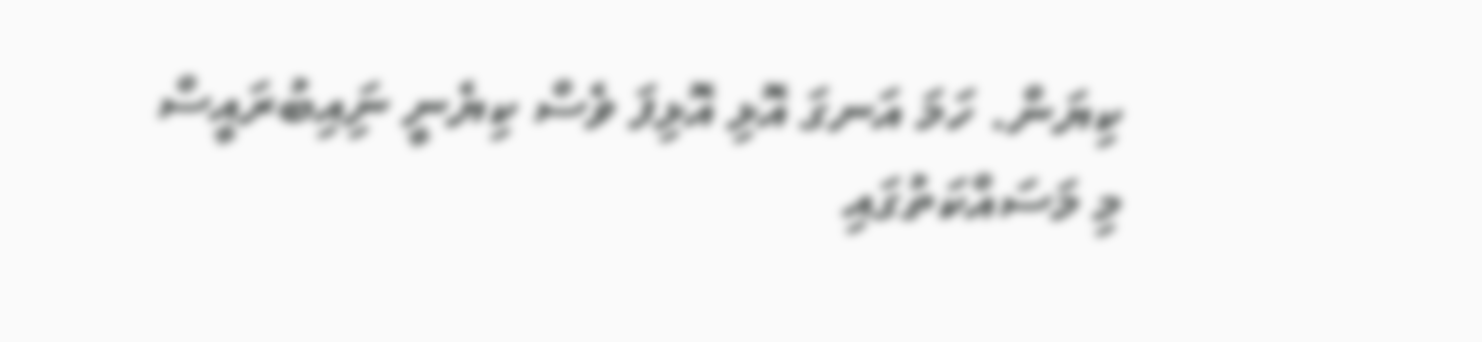ކިޔަން. ހަމަ އަނގަ އޮޅި އޮޅިފަ ވެސް ކިޔެނީ ނަިއިބުރައީސް
މި މަސައްކަތުގައި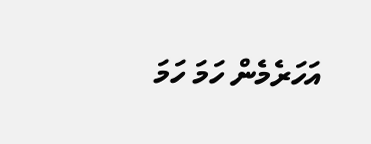އަހަރެމެން ހަމަ ހަމަ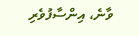ވާނެ، އިންސާފުވެރި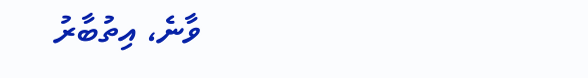ވާނެ، އިތުބާރު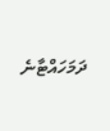ދަމަހައްޓާނެ